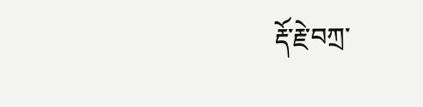རྡོ་རྗེ་བཀྲ་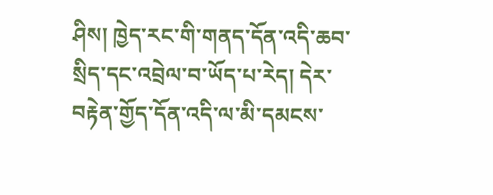ཤིས། ཁྱེད་རང་གི་གནད་དོན་འདི་ཆབ་སྲིད་དང་འབྲེལ་བ་ཡོད་པ་རེད། དེར་བརྟེན་གྱོད་དོན་འདི་ལ་མི་དམངས་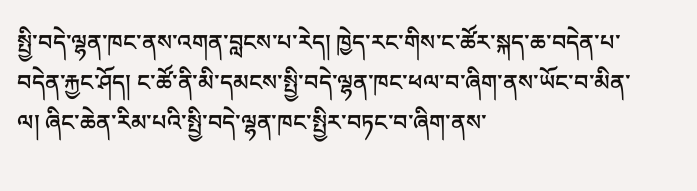སྤྱི་བདེ་ལྷན་ཁང་ནས་འགན་བླངས་པ་རེད། ཁྱེད་རང་གིས་ང་ཚོར་སྐད་ཆ་བདེན་པ་བདེན་རྐྱང་ཤོད། ང་ཚོ་ནི་མི་དམངས་སྤྱི་བདེ་ལྷན་ཁང་ཕལ་བ་ཞིག་ནས་ཡོང་བ་མིན་ལ། ཞིང་ཆེན་རིམ་པའི་སྤྱི་བདེ་ལྷན་ཁང་སྤྱིར་བཏང་བ་ཞིག་ནས་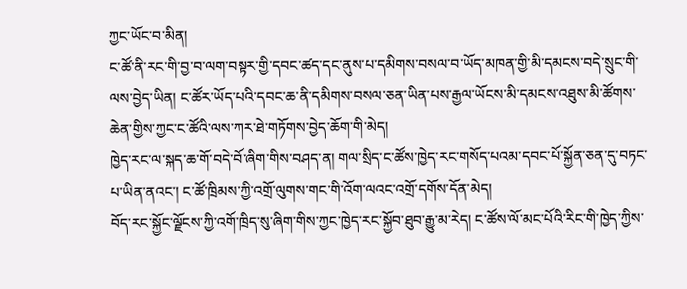ཀྱང་ཡོང་བ་མིན།
ང་ཚོ་ནི་རང་གི་བྱ་བ་ལག་བསྟར་གྱི་དབང་ཚད་དང་ནུས་པ་དམིགས་བསལ་བ་ཡོད་མཁན་གྱི་མི་དམངས་བདེ་སྲུང་གི་ལས་བྱེད་ཡིན། ང་ཚོར་ཡོད་པའི་དབང་ཆ་ནི་དམིགས་བསལ་ཅན་ཡིན་པས་རྒྱལ་ཡོངས་མི་དམངས་འཐུས་མི་ཚོགས་ཆེན་གྱིས་ཀྱང་ང་ཚོའི་ལས་ཀར་ཐེ་གཏོགས་བྱེད་ཆོག་གི་མེད།
ཁྱེད་རང་ལ་སྐད་ཆ་གོ་བདེ་བོ་ཞིག་གིས་བཤད་ན། གལ་སྲིད་ང་ཚོས་ཁྱེད་རང་གསོད་པའམ་དབང་པོ་སྐྱོན་ཅན་དུ་བཏང་པ་ཡིན་ནའང་། ང་ཚོ་ཁྲིམས་ཀྱི་འགྲོ་ལུགས་གང་གི་འོག་ལའང་འགྲོ་དགོས་དོན་མེད།
བོད་རང་སྐྱོང་ལྗོངས་ཀྱི་འགོ་ཁྲིད་སུ་ཞིག་གིས་ཀྱང་ཁྱེད་རང་སྐྱོབ་ཐུབ་རྒྱུ་མ་རེད། ང་ཚོས་ལོ་མང་པོའི་རིང་གི་ཁྱེད་ཀྱིས་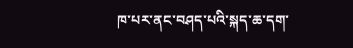ཁ་པར་ནང་བཤད་པའི་སྐད་ཆ་དག་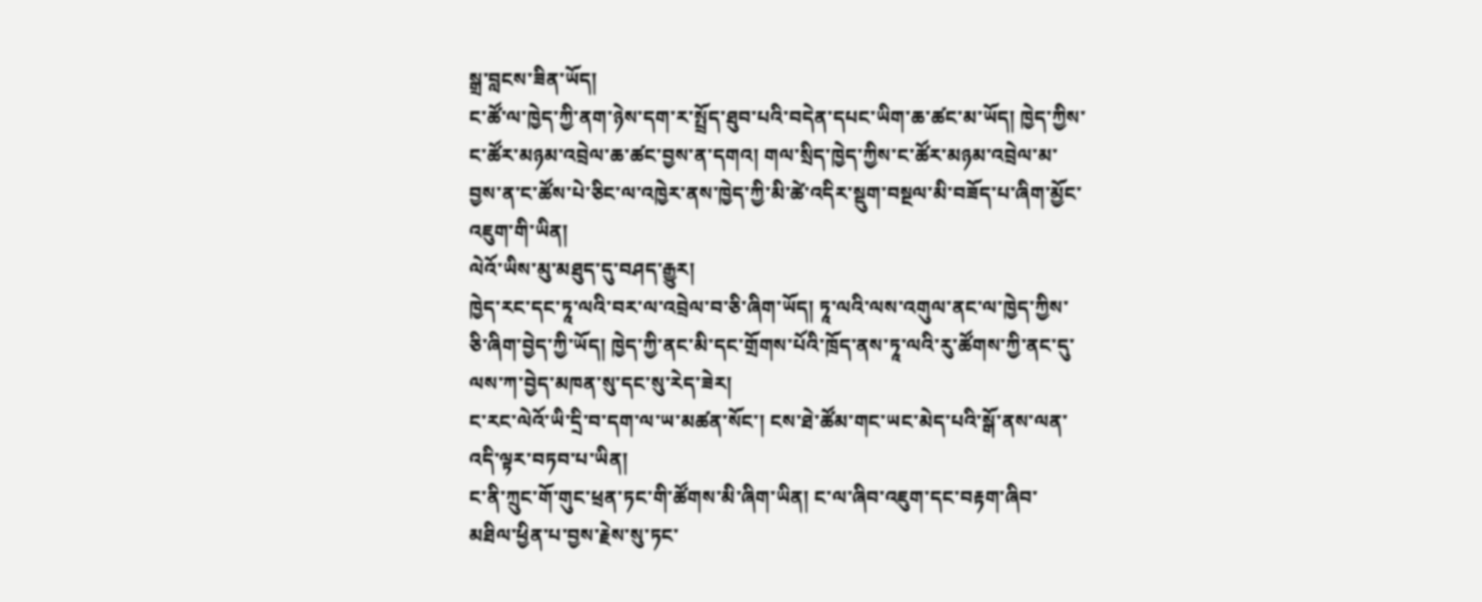སྒྲ་བླངས་ཟིན་ཡོད།
ང་ཚོ་ལ་ཁྱེད་ཀྱི་ནག་ཉེས་དག་ར་སྤྲོད་ཐུབ་པའི་བདེན་དཔང་ཡིག་ཆ་ཚང་མ་ཡོད། ཁྱེད་ཀྱིས་ང་ཚོར་མཉམ་འབྲེལ་ཆ་ཚང་བྱས་ན་དགའ། གལ་སྲིད་ཁྱེད་ཀྱིས་ང་ཚོར་མཉམ་འབྲེལ་མ་བྱས་ན་ང་ཚོས་པེ་ཅིང་ལ་འཁྱེར་ནས་ཁྱེད་ཀྱི་མི་ཚེ་འདིར་སྡུག་བསྔལ་མི་བཟོད་པ་ཞིག་མྱོང་འཇུག་གི་ཡིན།
ལེའོ་ཡིས་མུ་མཐུད་དུ་བཤད་རྒྱུར།
ཁྱེད་རང་དང་ཏཱ་ལའི་བར་ལ་འབྲེལ་བ་ཅི་ཞིག་ཡོད། ཏཱ་ལའི་ལས་འགུལ་ནང་ལ་ཁྱེད་ཀྱིས་ཅི་ཞིག་བྱེད་ཀྱི་ཡོད། ཁྱེད་ཀྱི་ནང་མི་དང་གྲོགས་པོའི་ཁྲོད་ནས་ཏཱ་ལའི་རུ་ཚོགས་ཀྱི་ནང་དུ་ལས་ཀ་བྱེད་མཁན་སུ་དང་སུ་རེད་ཟེར།
ང་རང་ལེའོ་ཡི་དྲི་བ་དག་ལ་ཡ་མཚན་སོང་། ངས་ཐེ་ཚོམ་གང་ཡང་མེད་པའི་སྒོ་ནས་ལན་འདི་ལྟར་བཏབ་པ་ཡིན།
ང་ནི་ཀྲུང་གོ་གུང་ཕྲན་ཏང་གི་ཚོགས་མི་ཞིག་ཡིན། ང་ལ་ཞིབ་འཇུག་དང་བརྟག་ཞིབ་མཐིལ་ཕྱིན་པ་བྱས་རྗེས་སུ་ཏང་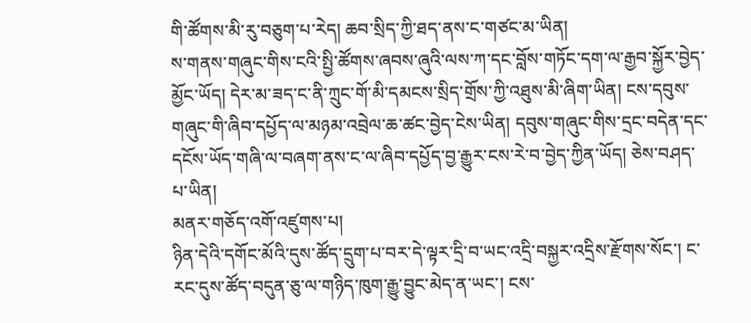གི་ཚོགས་མི་རུ་བཅུག་པ་རེད། ཆབ་སྲིད་ཀྱི་ཐད་ནས་ང་གཙང་མ་ཡིན།
ས་གནས་གཞུང་གིས་ངའི་སྤྱི་ཚོགས་ཞབས་ཞུའི་ལས་ཀ་དང་བློས་གཏོང་དག་ལ་རྒྱབ་སྐྱོར་བྱེད་མྱོང་ཡོད། དེར་མ་ཟད་ང་ནི་ཀྲུང་གོ་མི་དམངས་སྲིད་གྲོས་ཀྱི་འཐུས་མི་ཞིག་ཡིན། ངས་དབུས་གཞུང་གི་ཞིབ་དཔྱོད་ལ་མཉམ་འབྲེལ་ཆ་ཚང་བྱེད་ངེས་ཡིན། དབུས་གཞུང་གིས་དྲང་བདེན་དང་དངོས་ཡོད་གཞི་ལ་བཞག་ནས་ང་ལ་ཞིབ་དཔྱོད་བྱ་རྒྱུར་ངས་རེ་བ་བྱེད་ཀྱིན་ཡོད། ཅེས་བཤད་པ་ཡིན།
མནར་གཅོད་འགོ་འཛུགས་པ།
ཉིན་དེའི་དགོང་མོའི་དུས་ཚོད་དྲུག་པ་བར་དེ་ལྟར་དྲི་བ་ཡང་འདྲི་བསྐྱར་འདྲིས་རྫོགས་སོང་། ང་རང་དུས་ཚོད་བདུན་ཅུ་ལ་གཉིད་ཁུག་རྒྱུ་བྱུང་མེད་ན་ཡང་། ངས་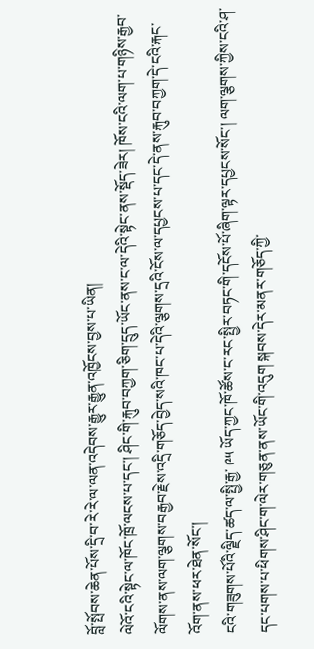བློ་སྤོབས་ཆེན་པོས་དྲི་བ་རེ་རེ་ལ་ལན་འདེབས་རྒྱུར་རྒྱུན་འཁྱོངས་བྱས་པ་ཡིན།
ལེའོ་ངའི་སྟེང་ལ་ཁོང་ཁྲོ་ལངས་པ་དང་། ཤིང་གི་རྐུབ་བཀྱག་ཅིག་དྲུད་ཡོང་ནས་ང་ལ་དེའི་སྟེང་ནས་སྡོད་ཟེར། ཁོས་ངའི་ལག་པ་གཉིས་རྒྱབ་ལོགས་ནས་ལག་ལྕགས་བརྒྱབ་རྗེས་འདྲི་གཅོད་བྱེད་སའི་ཁང་པ་དེའི་ལྕགས་དྲའི་ངོས་ལ་དཔྱངས་པ་དང་དེ་ནས་རྐུབ་བཀྱག་དེ་ངའི་རྐང་འོག་ནས་ཕར་ཐེན་སོང་།
ངའི་གཟུགས་པོའི་ལྗིད་ཚད་ལ་སྤྱི་རྒྱ་ ༩༥ ཡོད་ཀྱང་ཁོ་ཚོས་ང་རང་སྤྱིར་བཏང་གི་དངོས་པོ་ཞིག་ལྟར་དཔྱངས་སོང་། ལག་ལྕགས་ཀྱིས་ངའི་ཤ་དང་པགས་པ་ཕིགས་ཤིང་ག་ལེར་གཅུན་ནས་ཡོང་གི་འདུག སྐབས་དེར་མནར་གཅོད་ཀྱི་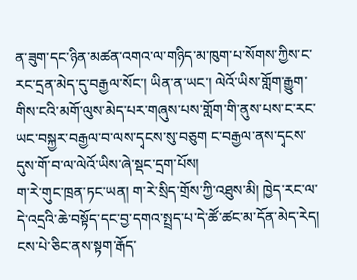ན་ཟུག་དང་ཉིན་མཚན་འགའ་ལ་གཉིད་མ་ཁུག་པ་སོགས་ཀྱིས་ང་རང་དྲན་མེད་དུ་བརྒྱལ་སོང་། ཡིན་ན་ཡང་། ལེའོ་ཡིས་གློག་རྒྱུག་གིས་ངའི་མགོ་ལུས་མེད་པར་གཞུས་པས་གློག་གི་ནུས་པས་ང་རང་ཡང་བསྐྱར་བརྒྱལ་བ་ལས་དྭངས་སུ་བཅུག ང་བརྒྱལ་ནས་དྭངས་དུས་གོ་བ་ལ་ལེའོ་ཡིས་ཞེ་སྡང་དྲག་པོས།
ག་རེ་གུང་ཁྲན་ཏང་ཡན། ག་རེ་སྲིད་གྲོས་ཀྱི་འཐུས་མི། ཁྱེད་རང་ལ་དེ་འདྲའི་ཆེ་བསྟོད་དང་བྱ་དགའ་སྤྲད་པ་དེ་ཚོ་ཚང་མ་དོན་མེད་རེད། ངས་པེ་ཅིང་ནས་སྟག་རྒོད་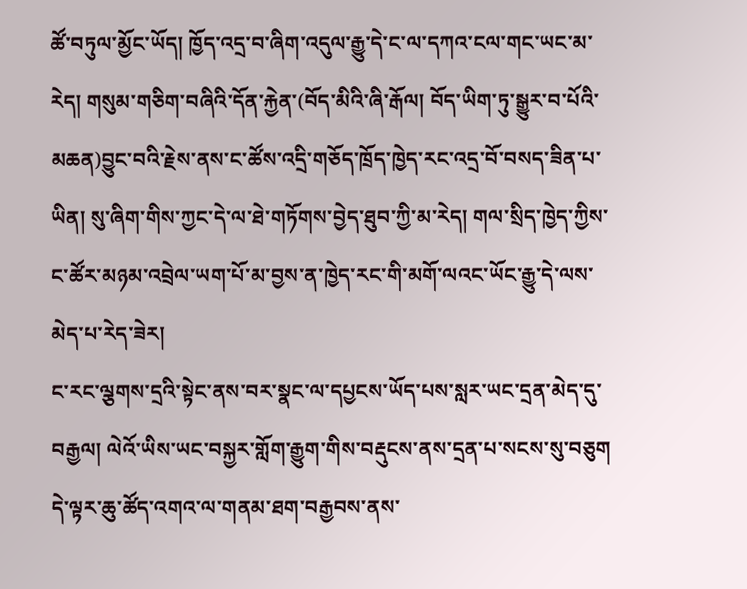ཚོ་བཏུལ་མྱོང་ཡོད། ཁྱོད་འདྲ་བ་ཞིག་འདུལ་རྒྱུ་དེ་ང་ལ་དཀའ་ངལ་གང་ཡང་མ་རེད། གསུམ་གཅིག་བཞིའི་དོན་རྐྱེན་(བོད་མིའི་ཞི་རྒོལ། བོད་ཡིག་ཏུ་སྒྱུར་བ་པོའི་མཆན)བྱུང་བའི་རྗེས་ནས་ང་ཚོས་འདྲི་གཅོད་ཁྲོད་ཁྱེད་རང་འདྲ་བོ་བསད་ཟིན་པ་ཡིན། སུ་ཞིག་གིས་ཀྱང་དེ་ལ་ཐེ་གཏོགས་བྱེད་ཐུབ་ཀྱི་མ་རེད། གལ་སྲིད་ཁྱེད་ཀྱིས་ང་ཚོར་མཉམ་འབྲེལ་ཡག་པོ་མ་བྱས་ན་ཁྱེད་རང་གི་མགོ་ལའང་ཡོང་རྒྱུ་དེ་ལས་མེད་པ་རེད་ཟེར།
ང་རང་ལྕགས་དྲའི་སྟེང་ནས་བར་སྣང་ལ་དཔྱངས་ཡོད་པས་སླར་ཡང་དྲན་མེད་དུ་བརྒྱལ། ལེའོ་ཡིས་ཡང་བསྐྱར་གློག་རྒྱུག་གིས་བརྡུངས་ནས་དྲན་པ་སངས་སུ་བཅུག དེ་ལྟར་ཆུ་ཚོད་འགའ་ལ་གནམ་ཐག་བརྒྱབས་ནས་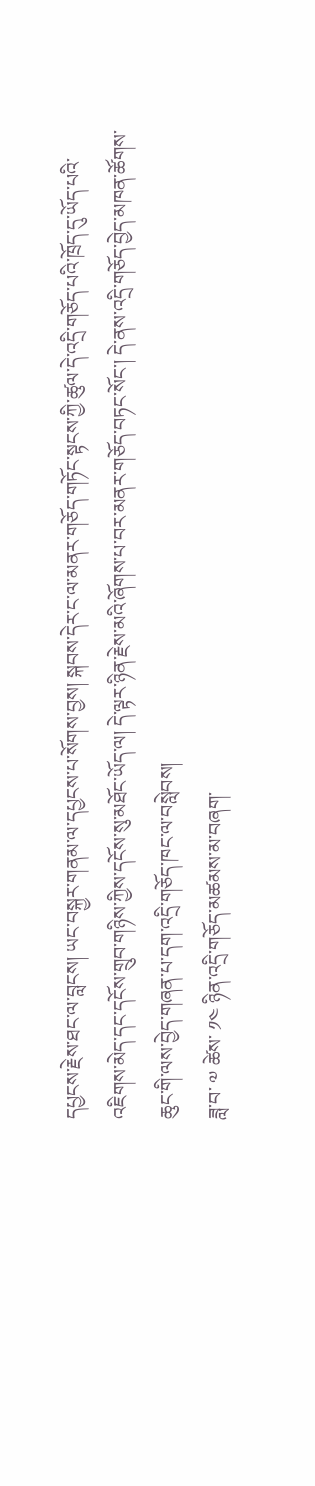དཔྱངས་རྗེས་ཐང་ལ་བླངས། ཡང་བསྐྱར་གནམ་ལ་དཔྱངས་པ་སོགས་བྱས། སྐབས་དེར་ང་ལ་མནར་གཅོད་གཏོང་སྟངས་ཀྱི་ཚུལ་དེ་འདྲི་གཅོད་པའི་ཁྲོད་དུ་ཡོད་པའི་འཇིགས་མེད་དང་དངོས་གྲུབ་གཉིས་ཀྱིས་དངོས་སུ་མཐོང་ཡོད་ལ། དེ་ལྟར་ཉིན་རྗེས་མའི་ཞོགས་པ་བར་མནར་གཅོད་བཏང་སོང་། དེ་ནས་འདྲི་གཅོད་བྱེད་མཁན་ཚོགས་ཆུང་གི་ལས་བྱེད་གཞན་པ་དག་འདྲི་གཅོད་ཁང་ལ་བསླེབས།
ཟླ་བ་ ༧ ཚེས་ ༡༤ ཉིན་འདྲི་གཅོད་མཚམས་མ་བཞག་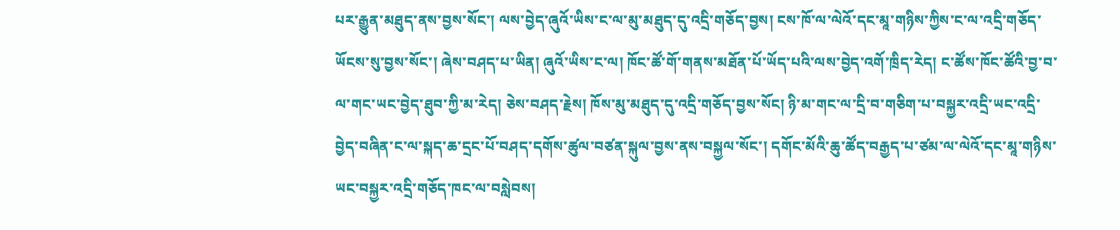པར་རྒྱུན་མཐུད་ནས་བྱས་སོང་། ལས་བྱེད་ཞུའོ་ཡིས་ང་ལ་མུ་མཐུད་དུ་འདྲི་གཅོད་བྱས། ངས་ཁོ་ལ་ལེའོ་དང་མཱ་གཉིས་ཀྱིས་ང་ལ་འདྲི་གཅོད་ཡོངས་སུ་བྱས་སོང་། ཞེས་བཤད་པ་ཡིན། ཞུའོ་ཡིས་ང་ལ། ཁོང་ཚོ་གོ་གནས་མཐོན་པོ་ཡོད་པའི་ལས་བྱེད་འགོ་ཁྲིད་རེད། ང་ཚོས་ཁོང་ཚོའི་བྱ་བ་ལ་གང་ཡང་བྱེད་ཐུབ་ཀྱི་མ་རེད། ཅེས་བཤད་རྗེས། ཁོས་མུ་མཐུད་དུ་འདྲི་གཅོད་བྱས་སོང། ཉི་མ་གང་ལ་དྲི་བ་གཅིག་པ་བསྐྱར་འདྲི་ཡང་འདྲི་བྱེད་བཞིན་ང་ལ་སྐད་ཆ་དྲང་པོ་བཤད་དགོས་ཚུལ་བཙན་སྐུལ་བྱས་ནས་བསྐྱལ་སོང་། དགོང་མོའི་ཆུ་ཚོད་བརྒྱད་པ་ཙམ་ལ་ལེའོ་དང་མཱ་གཉིས་ཡང་བསྐྱར་འདྲི་གཅོད་ཁང་ལ་བསླེབས།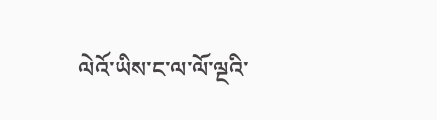ལེའོ་ཡིས་ང་ལ་ལོ་ལྔའི་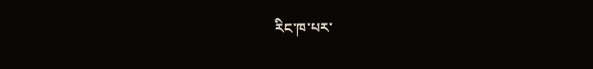རིང་ཁ་པར་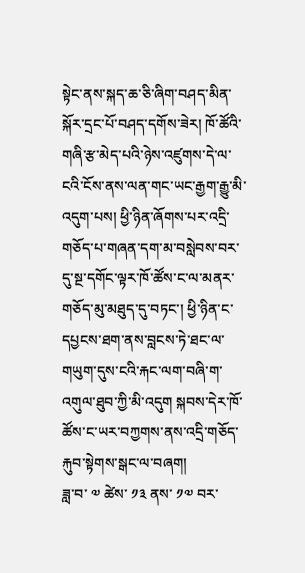སྟེང་ནས་སྐད་ཆ་ཅི་ཞིག་བཤད་མིན་སྐོར་དྲང་པོ་བཤད་དགོས་ཟེར། ཁོ་ཚོའི་གཞི་རྩ་མེད་པའི་ཉེས་འཛུགས་དེ་ལ་ངའི་ངོས་ནས་ལན་གང་ཡང་རྒྱག་རྒྱུ་མི་འདུག་པས། ཕྱི་ཉིན་ཞོགས་པར་འདྲི་གཅོད་པ་གཞན་དག་མ་བསླེབས་བར་དུ་སྔ་དགོང་ལྟར་ཁོ་ཚོས་ང་ལ་མནར་གཅོད་མུ་མཐུད་དུ་བཏང་། ཕྱི་ཉིན་ང་དཔྱངས་ཐག་ནས་བླངས་ཏེ་ཐང་ལ་གཡུག་དུས་ངའི་རྐང་ལག་བཞི་ག་འགུལ་ཐུབ་ཀྱི་མི་འདུག སྐབས་དེར་ཁོ་ཚོས་ང་ཡར་བཀྱགས་ནས་འདྲི་གཅོད་རྐུབ་སྟེགས་སྒང་ལ་བཞག།
ཟླ་བ་ ༧ ཚེས་ ༡༣ ནས་ ༡༧ བར་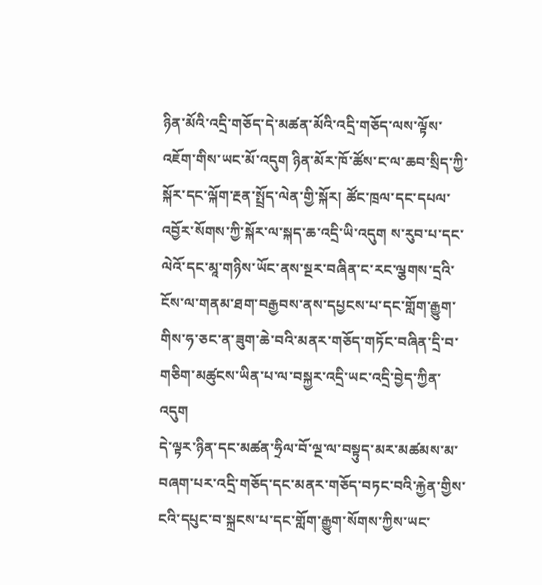ཉིན་མོའི་འདྲི་གཅོད་དེ་མཚན་མོའི་འདྲི་གཅོད་ལས་ལྟོས་འཇོག་གིས་ཡང་མོ་འདུག ཉིན་མོར་ཁོ་ཚོས་ང་ལ་ཆབ་སྲིད་ཀྱི་སྐོར་དང་ལྐོག་རྔན་སྤྲོད་ལེན་གྱི་སྐོར། ཚོང་ཁྲལ་དང་དཔལ་འབྱོར་སོགས་ཀྱི་སྐོར་ལ་སྐད་ཆ་འདྲི་ཡི་འདུག ས་རུབ་པ་དང་ལེའོ་དང་མཱ་གཉིས་ཡོང་ནས་སྔར་བཞིན་ང་རང་ལྕགས་དྲའི་ངོས་ལ་གནམ་ཐག་བརྒྱབས་ནས་དཔྱངས་པ་དང་གློག་རྒྱུག་གིས་ཧ་ཅང་ན་ཟུག་ཆེ་བའི་མནར་གཅོད་གཏོང་བཞིན་དྲི་བ་གཅིག་མཚུངས་ཡིན་པ་ལ་བསྐྱར་འདྲི་ཡང་འདྲི་བྱེད་ཀྱིན་འདུག
དེ་ལྟར་ཉིན་དང་མཚན་ཧྲིལ་བོ་ལྔ་ལ་བསྟུད་མར་མཚམས་མ་བཞག་པར་འདྲི་གཅོད་དང་མནར་གཅོད་བཏང་བའི་རྐྱེན་གྱིས་ངའི་དཔུང་བ་སྐྲངས་པ་དང་གློག་རྒྱུག་སོགས་ཀྱིས་ཡང་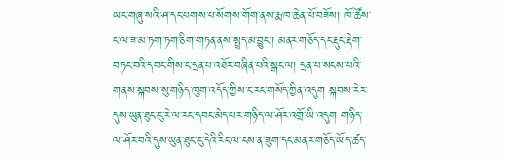ཡང་གཞུ་སའི་ཤ་དང་པགས་པ་སོགས་གོག་ནས་རྨ་ཁ་ཆེན་པོ་བཟོས། ཁོ་ཚོས་ང་ལ་ཟ་མ་ཏག་ཏག་ཅིག་གཏན་ནས་སྤྲད་མ་བྱུང་། མནར་གཅོད་དང་རྡུང་རྡེག་བཏང་བའི་དབང་གིས་ང་དྲན་པ་འཐོར་བཞིན་པའི་སྒང་ལ། དྲན་པ་སངས་པའི་གནས་སྐབས་སུ་གཉིད་ཁུག་འདོད་ཀྱིས་ང་རང་གསོད་ཀྱིན་འདུག སྐབས་རེར་དུས་ཡུན་ཐུང་ངུ་རེ་ལ་རང་དབང་མེད་པར་གཉིད་ལ་ཤོར་འགྲོ་ཡི་འདུག གཉིད་ལ་ཤོར་བའི་དུས་ཡུན་ཐུང་ངུ་དེའི་རིང་ལ་ངས་ན་ཟུག་དང་མནར་གཅོད་ཡོད་ཚད་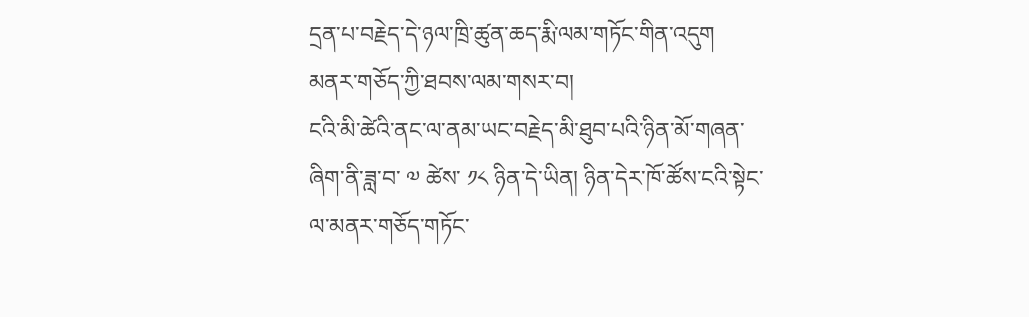དྲན་པ་བརྗེད་དེ་ཉལ་ཁྲི་ཚུན་ཆད་རྨི་ལམ་གཏོང་གིན་འདུག
མནར་གཅོད་ཀྱི་ཐབས་ལམ་གསར་བ།
ངའི་མི་ཚེའི་ནང་ལ་ནམ་ཡང་བརྗེད་མི་ཐུབ་པའི་ཉིན་མོ་གཞན་ཞིག་ནི་ཟླ་བ་ ༧ ཚེས་ ༡༨ ཉིན་དེ་ཡིན། ཉིན་དེར་ཁོ་ཚོས་ངའི་སྟེང་ལ་མནར་གཅོད་གཏོང་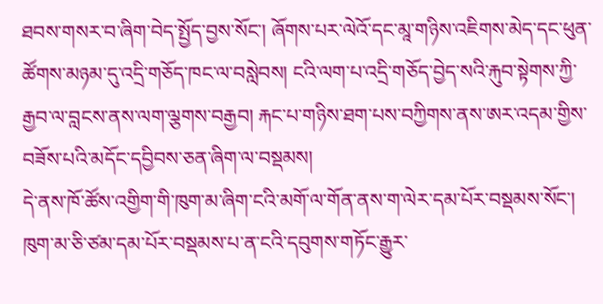ཐབས་གསར་བ་ཞིག་བེད་སྤྱོད་བྱས་སོང་། ཞོགས་པར་ལེའོ་དང་མཱ་གཉིས་འཇིགས་མེད་དང་ཕུན་ཚོགས་མཉམ་དུ་འདྲི་གཅོད་ཁང་ལ་བསླེབས། ངའི་ལག་པ་འདྲི་གཅོད་བྱེད་སའི་རྐུབ་སྟེགས་ཀྱི་རྒྱབ་ལ་བླངས་ནས་ལག་ལྕགས་བརྒྱབ། རྐང་པ་གཉིས་ཐག་པས་བཀྱིགས་ནས་ཨར་འདམ་གྱིས་བཟོས་པའི་མདོང་དབྱིབས་ཅན་ཞིག་ལ་བསྡམས།
དེ་ནས་ཁོ་ཚོས་འགྱིག་གི་ཁུག་མ་ཞིག་ངའི་མགོ་ལ་གོན་ནས་ག་ལེར་དམ་པོར་བསྡམས་སོང་། ཁུག་མ་ཅི་ཙམ་དམ་པོར་བསྡམས་པ་ན་ངའི་དབུགས་གཏོང་རྒྱུར་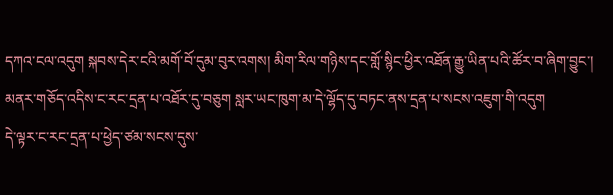དཀའ་ངལ་འདུག སྐབས་དེར་ངའི་མགོ་བོ་དུམ་བུར་འགས། མིག་རིལ་གཉིས་དང་གློ་སྙིང་ཕྱིར་འཐོན་རྒྱུ་ཡིན་པའི་ཚོར་བ་ཞིག་བྱུང་། མནར་གཅོད་འདིས་ང་རང་དྲན་པ་འཐོར་དུ་བཅུག སླར་ཡང་ཁུག་མ་དེ་ལྷོད་དུ་བཏང་ནས་དྲན་པ་སངས་འཇུག་གི་འདུག
དེ་ལྟར་ང་རང་དྲན་པ་ཕྱེད་ཙམ་སངས་དུས་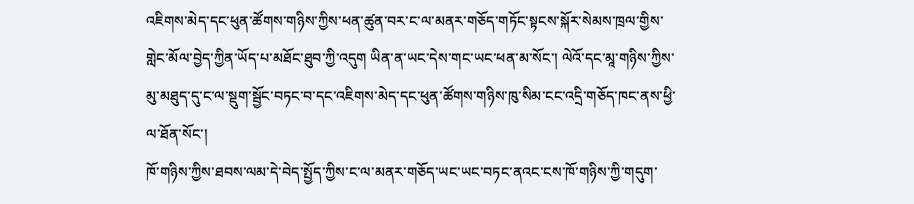འཇིགས་མེད་དང་ཕུན་ཚོགས་གཉིས་ཀྱིས་ཕན་ཚུན་བར་ང་ལ་མནར་གཅོད་གཏོང་སྟངས་སྐོར་སེམས་ཁྲལ་གྱིས་གླེང་མོལ་བྱེད་ཀྱིན་ཡོད་པ་མཐོང་ཐུབ་ཀྱི་འདུག ཡིན་ན་ཡང་དེས་གང་ཡང་ཕན་མ་སོང་། ལེའོ་དང་མཱ་གཉིས་ཀྱིས་མུ་མཐུད་དུ་ང་ལ་སྡུག་སྦྱོང་བཏང་བ་དང་འཇིགས་མེད་དང་ཕུན་ཚོགས་གཉིས་ཁུ་སིམ་ངང་འདྲི་གཅོད་ཁང་ནས་ཕྱི་ལ་ཐོན་སོང་།
ཁོ་གཉིས་ཀྱིས་ཐབས་ལམ་དེ་བེད་སྤྱོད་ཀྱིས་ང་ལ་མནར་གཅོད་ཡང་ཡང་བཏང་ནའང་ངས་ཁོ་གཉིས་ཀྱི་གདུག་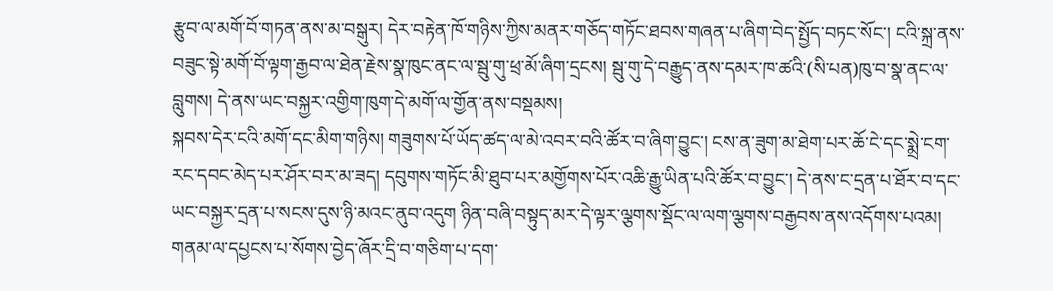རྩུབ་ལ་མགོ་བོ་གཏན་ནས་མ་བསྒུར། དེར་བརྟེན་ཁོ་གཉིས་ཀྱིས་མནར་གཅོད་གཏོང་ཐབས་གཞན་པ་ཞིག་བེད་སྤྱོད་བཏང་སོང་། ངའི་སྐྲ་ནས་བཟུང་སྟེ་མགོ་བོ་ལྟག་རྒྱབ་ལ་ཐེན་རྗེས་སྣ་ཁུང་ནང་ལ་སྦུ་གུ་ཕྲ་མོ་ཞིག་དྲངས། སྦུ་གུ་དེ་བརྒྱུད་ནས་དམར་ཁ་ཚའི་(སི་པན)ཁུ་བ་སྣ་ནང་ལ་བླུགས། དེ་ནས་ཡང་བསྐྱར་འགྱིག་ཁུག་དེ་མགོ་ལ་གྱོན་ནས་བསྡམས།
སྐབས་དེར་ངའི་མགོ་དང་མིག་གཉིས། གཟུགས་པོ་ཡོད་ཚད་ལ་མེ་འབར་བའི་ཚོར་བ་ཞིག་བྱུང་། ངས་ན་ཟུག་མ་ཐེག་པར་ཆོ་ངེ་དང་སྨྲེ་ངག་རང་དབང་མེད་པར་ཤོར་བར་མ་ཟད། དབུགས་གཏོང་མི་ཐུབ་པར་མགྱོགས་པོར་འཆི་རྒྱུ་ཡིན་པའི་ཚོར་བ་བྱུང་། དེ་ནས་ང་དྲན་པ་ཐོར་བ་དང་ཡང་བསྐྱར་དྲན་པ་སངས་དུས་ཉི་མའང་ནུབ་འདུག ཉིན་བཞི་བསྟུད་མར་དེ་ལྟར་ལྕགས་སྡོང་ལ་ལག་ལྕགས་བརྒྱབས་ནས་འདོགས་པའམ། གནམ་ལ་དཔྱངས་པ་སོགས་བྱེད་ཞོར་དྲི་བ་གཅིག་པ་དག་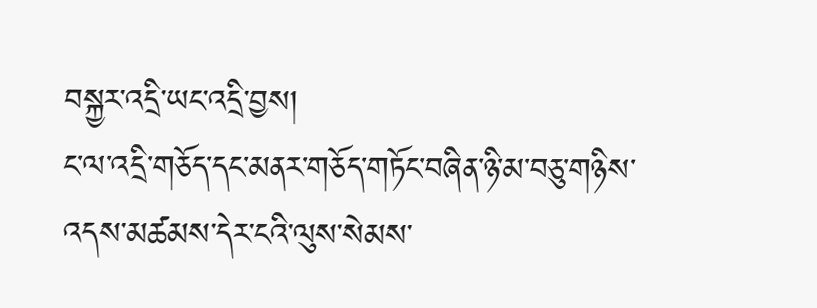བསྐྱར་འདྲི་ཡང་འདྲི་བྱས།
ང་ལ་འདྲི་གཅོད་དང་མནར་གཅོད་གཏོང་བཞིན་ཉི་མ་བཅུ་གཉིས་འདས་མཚམས་དེར་ངའི་ལུས་སེམས་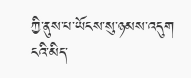ཀྱི་ནུས་པ་ཡོངས་སུ་ཉམས་འདུག ངའི་མིད་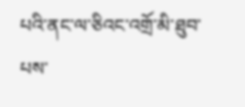པའི་ནང་ལ་ཅིའང་འགྲོ་མི་ཐུབ་པས་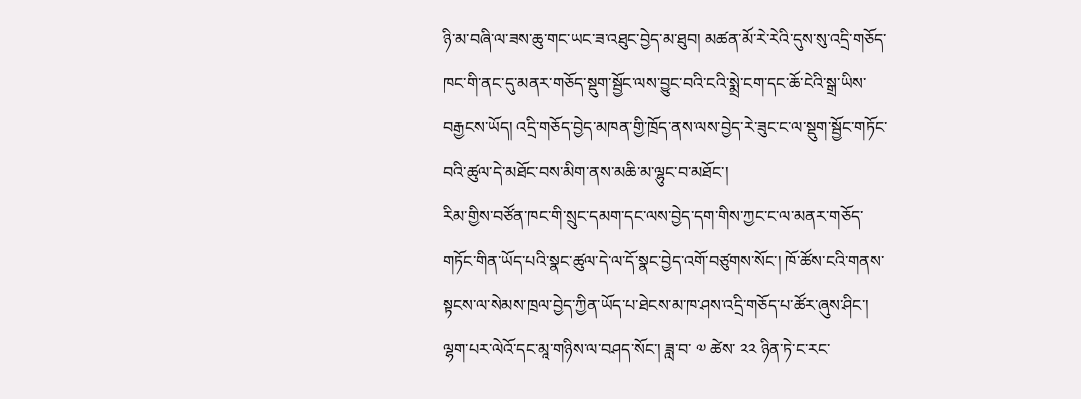ཉི་མ་བཞི་ལ་ཟས་ཆུ་གང་ཡང་ཟ་འཐུང་བྱེད་མ་ཐུབ། མཚན་མོ་རེ་རེའི་དུས་སུ་འདྲི་གཅོད་ཁང་གི་ནང་དུ་མནར་གཅོད་སྡུག་སྦྱོང་ལས་བྱུང་བའི་ངའི་སྨྲེ་ངག་དང་ཆོ་ངེའི་སྒྲ་ཡིས་བརྒྱངས་ཡོད། འདྲི་གཅོད་བྱེད་མཁན་གྱི་ཁྲོད་ནས་ལས་བྱེད་རེ་ཟུང་ང་ལ་སྡུག་སྦྱོང་གཏོང་བའི་ཚུལ་དེ་མཐོང་བས་མིག་ནས་མཆི་མ་ལྷུང་བ་མཐོང་།
རིམ་གྱིས་བཙོན་ཁང་གི་སྲུང་དམག་དང་ལས་བྱེད་དག་གིས་ཀྱང་ང་ལ་མནར་གཅོད་གཏོང་གིན་ཡོད་པའི་སྣང་ཚུལ་དེ་ལ་དོ་སྣང་བྱེད་འགོ་བཙུགས་སོང་། ཁོ་ཚོས་ངའི་གནས་སྟངས་ལ་སེམས་ཁྲལ་བྱེད་ཀྱིན་ཡོད་པ་ཐེངས་མ་ཁ་ཤས་འདྲི་གཅོད་པ་ཚོར་ཞུས་ཤིང་། ལྷག་པར་ལེའོ་དང་མཱ་གཉིས་ལ་བཤད་སོང་། ཟླ་བ་ ༧ ཚེས་ ༢༢ ཉིན་ཏེ་ང་རང་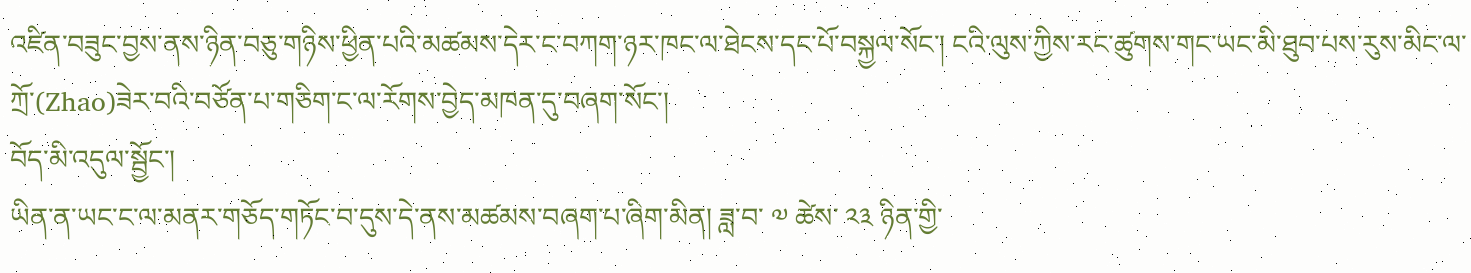འཛིན་བཟུང་བྱས་ནས་ཉིན་བཅུ་གཉིས་ཕྱིན་པའི་མཚམས་དེར་ང་བཀག་ཉར་ཁང་ལ་ཐེངས་དང་པོ་བསྐྱལ་སོང་། ངའི་ལུས་ཀྱིས་རང་ཚུགས་གང་ཡང་མི་ཐུབ་པས་རུས་མིང་ལ་ཀྲོ་(Zhao)ཟེར་བའི་བཙོན་པ་གཅིག་ང་ལ་རོགས་བྱེད་མཁན་དུ་བཞག་སོང་།
བོད་མི་འདུལ་སྦྱོང་།
ཡིན་ན་ཡང་ང་ལ་མནར་གཅོད་གཏོང་བ་དུས་དེ་ནས་མཚམས་བཞག་པ་ཞིག་མིན། ཟླ་བ་ ༧ ཚེས་ ༢༣ ཉིན་གྱི་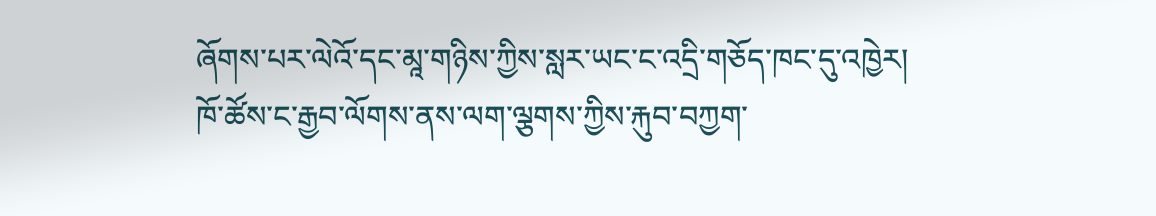ཞོགས་པར་ལེའོ་དང་མཱ་གཉིས་ཀྱིས་སླར་ཡང་ང་འདྲི་གཅོད་ཁང་དུ་འཁྱེར། ཁོ་ཚོས་ང་རྒྱབ་ལོགས་ནས་ལག་ལྕགས་ཀྱིས་རྐུབ་བཀྱག་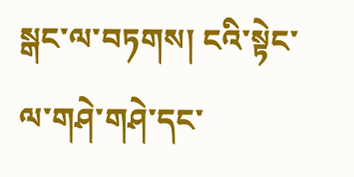སྒང་ལ་བཏགས། ངའི་སྟེང་ལ་གཤེ་གཤེ་དང་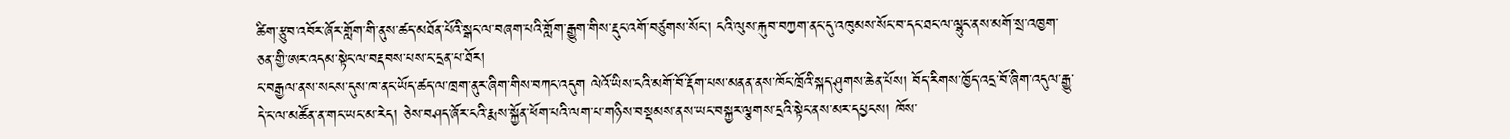ཚིག་རྩུབ་འབོར་ཞོར་གློག་གི་ནུས་ཚད་མཐོན་པོའི་སྒང་ལ་བཞག་པའི་གློག་རྒྱུག་གིས་རྡུང་འགོ་བཙུགས་སོང་། ངའི་ལུས་རྐུབ་བཀྱག་ནང་དུ་འཁུམས་སོང་བ་དང་ཐང་ལ་ལྷུང་ནས་མགོ་སྲ་འཁྱག་ཅན་གྱི་ཨར་འདམ་སྟེང་ལ་བརྡབས་པས་ང་དྲན་པ་ཐོར།
ང་བརྒྱལ་ནས་སངས་དུས་ཁ་ནང་ཡོད་ཚད་ལ་ཁྲག་ནུར་ཞིག་གིས་བཀང་འདུག ལེའོ་ཡིས་ངའི་མགོ་བོ་རྡོག་པས་མནན་ནས་ཁོང་ཁྲོའི་སྐད་ཤུགས་ཆེན་པོས། བོད་རིགས་ཁྱོད་འདྲ་བོ་ཞིག་འདུལ་རྒྱུ་དེ་ང་ལ་མཚོན་ན་གང་ཡང་མ་རེད། ཅེས་བཤད་ཞོར་ངའི་རྨས་སྐྱོན་ཕོག་པའི་ལག་པ་གཉིས་བསྡམས་ནས་ཡང་བསྐྱར་ལྕགས་དྲའི་སྟེང་ནས་མར་དཔྱངས། ཁོས་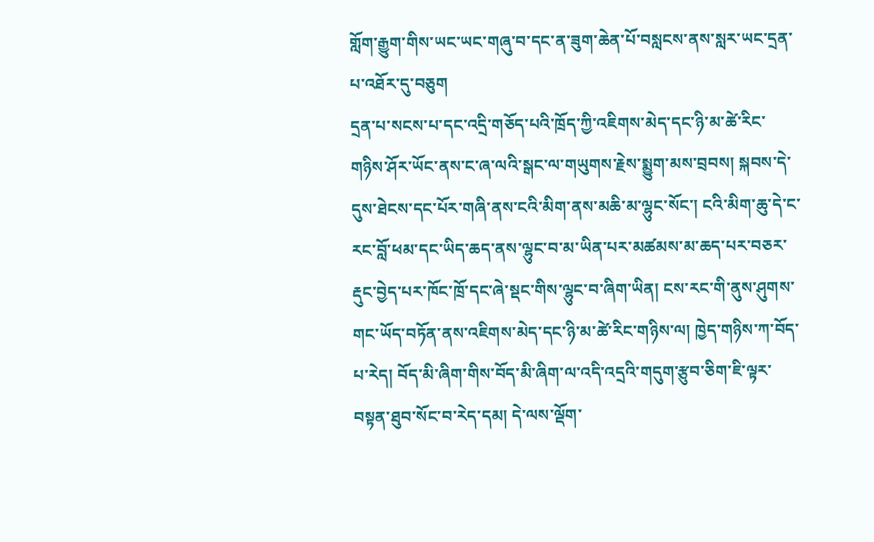གློག་རྒྱུག་གིས་ཡང་ཡང་གཞུ་བ་དང་ན་ཟུག་ཆེན་པོ་བསླངས་ནས་སླར་ཡང་དྲན་པ་འཐོར་དུ་བཅུག
དྲན་པ་སངས་པ་དང་འདྲི་གཅོད་པའི་ཁྲོད་ཀྱི་འཇིགས་མེད་དང་ཉི་མ་ཚེ་རིང་གཉིས་ཤོར་ཡོང་ནས་ང་ཞ་ལའི་སྒང་ལ་གཡུགས་རྗེས་སྨྱུག་མས་བྲབས། སྐབས་དེ་དུས་ཐེངས་དང་པོར་གཞི་ནས་ངའི་མིག་ནས་མཆི་མ་ལྷུང་སོང་། ངའི་མིག་ཆུ་དེ་ང་རང་བློ་ཕམ་དང་ཡིད་ཆད་ནས་ལྷུང་བ་མ་ཡིན་པར་མཚམས་མ་ཆད་པར་བཅར་རྡུང་བྱེད་པར་ཁོང་ཁྲོ་དང་ཞེ་སྡང་གིས་ལྷུང་བ་ཞིག་ཡིན། ངས་རང་གི་ནུས་ཤུགས་གང་ཡོད་བཏོན་ནས་འཇིགས་མེད་དང་ཉི་མ་ཚེ་རིང་གཉིས་ལ། ཁྱེད་གཉིས་ཀ་བོད་པ་རེད། བོད་མི་ཞིག་གིས་བོད་མི་ཞིག་ལ་འདི་འདྲའི་གདུག་རྩུབ་ཅིག་ཇི་ལྟར་བསྟན་ཐུབ་སོང་བ་རེད་དམ། དེ་ལས་ལྡོག་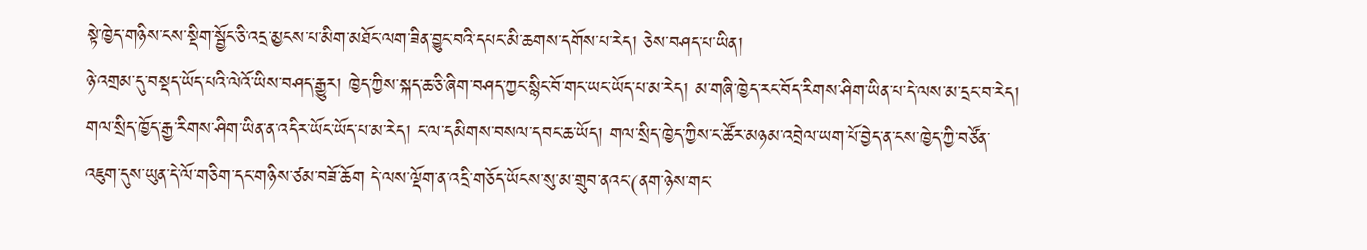སྟེ་ཁྱེད་གཉིས་ངས་སྡིག་སྦྱོང་ཅི་འདྲ་མྱངས་པ་མིག་མཐོང་ལག་ཟིན་བྱུང་བའི་དཔང་མི་ཆགས་དགོས་པ་རེད། ཅེས་བཤད་པ་ཡིན།
ཉེ་འགྲམ་དུ་བསྡད་ཡོད་པའི་ལེའོ་ཡིས་བཤད་རྒྱུར། ཁྱེད་ཀྱིས་སྐད་ཆ་ཅི་ཞིག་བཤད་ཀྱང་སྙིང་བོ་གང་ཡང་ཡོད་པ་མ་རེད། མ་གཞི་ཁྱེད་རང་བོད་རིགས་ཤིག་ཡིན་པ་དེ་ལས་མ་དྲང་བ་རེད། གལ་སྲིད་ཁྱོད་རྒྱ་རིགས་ཤིག་ཡིན་ན་འདིར་ཡོང་ཡོད་པ་མ་རེད། ང་ལ་དམིགས་བསལ་དབང་ཆ་ཡོད། གལ་སྲིད་ཁྱེད་ཀྱིས་ང་ཚོར་མཉམ་འབྲེལ་ཡག་པོ་བྱེད་ན་ངས་ཁྱེད་ཀྱི་བཙོན་འཇུག་དུས་ཡུན་དེ་ལོ་གཅིག་དང་གཉིས་ཙམ་བཟོ་ཆོག དེ་ལས་ལྡོག་ན་འདྲི་གཅོད་ཡོངས་སུ་མ་གྲུབ་ནའང་(ནག་ཉེས་གང་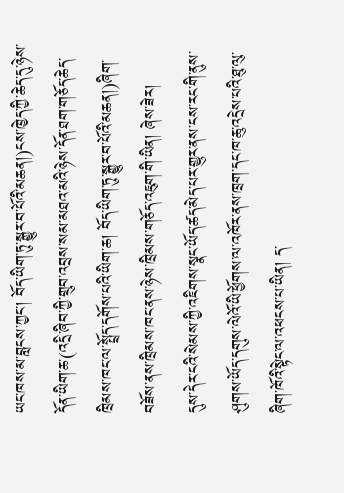ཡང་ཁས་མ་བླངས་ཀྱང་། བོད་ཡིག་ཏུ་སྒྱུར་བ་པོའི་མཆན།)ངས་ཁྱེད་ཀྱི་ཆེད་དུ་ཉེས་དོན་ཡིག་ཆ་(འདྲི་ཞིབ་ཀྱི་གྲུབ་འབྲས་སམ་མཐའ་མའི་ཉེས་དོན་ཐག་གཅོད་ཆེད་ཁྲིམས་ཁང་ལ་སྤྲོད་དགོས་པའི་ཡིག་ཆ། བོད་ཡིག་ཏུ་སྒྱུར་བ་པོའི་མཆན།)ཞིག་བཟོས་ནས་ཁྲིམས་ཁང་ནས་ཉེས་ཁྲིམས་གཅོད་འཇུག་གི་ཡིན། ཞེས་ཟེར།
དུས་དེར་ངའི་སེམས་ཀྱི་འཇིགས་སྣང་ཡོད་ཚད་མེད་པར་གྱུར་ནས་ངས་རང་གི་ནུས་ཤུགས་ཡོད་དགུས་ལེའོ་ཡི་ཕྱོགས་ལ་འཁོར་ནས་ཁྲག་དང་ཁ་ཆུ་འདྲེས་པའི་ཐུ་ལུ་ཞིག་ཁོའི་སྟེང་ལ་འཕངས་པ་ཡིན། ད་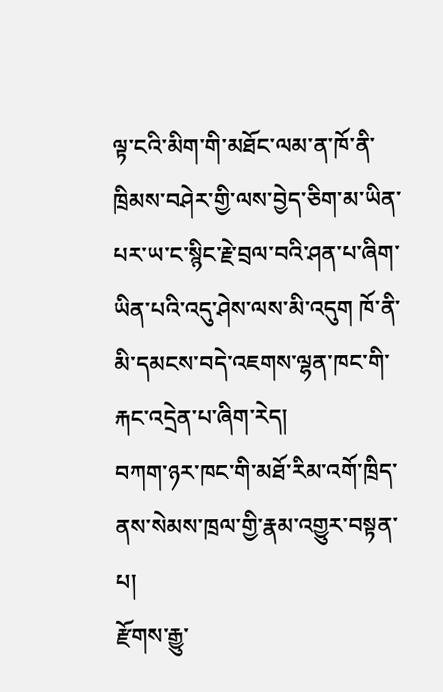ལྟ་ངའི་མིག་གི་མཐོང་ལམ་ན་ཁོ་ནི་ཁྲིམས་བཤེར་གྱི་ལས་བྱེད་ཅིག་མ་ཡིན་པར་ཡ་ང་སྙིང་རྗེ་བྲལ་བའི་ཤན་པ་ཞིག་ཡིན་པའི་འདུ་ཤེས་ལས་མི་འདུག ཁོ་ནི་མི་དམངས་བདེ་འཇགས་ལྷན་ཁང་གི་རྐང་འདྲེན་པ་ཞིག་རེད།
བཀག་ཉར་ཁང་གི་མཐོ་རིམ་འགོ་ཁྲིད་ནས་སེམས་ཁྲལ་གྱི་རྣམ་འགྱུར་བསྟན་པ།
རྫོགས་རྒྱུ་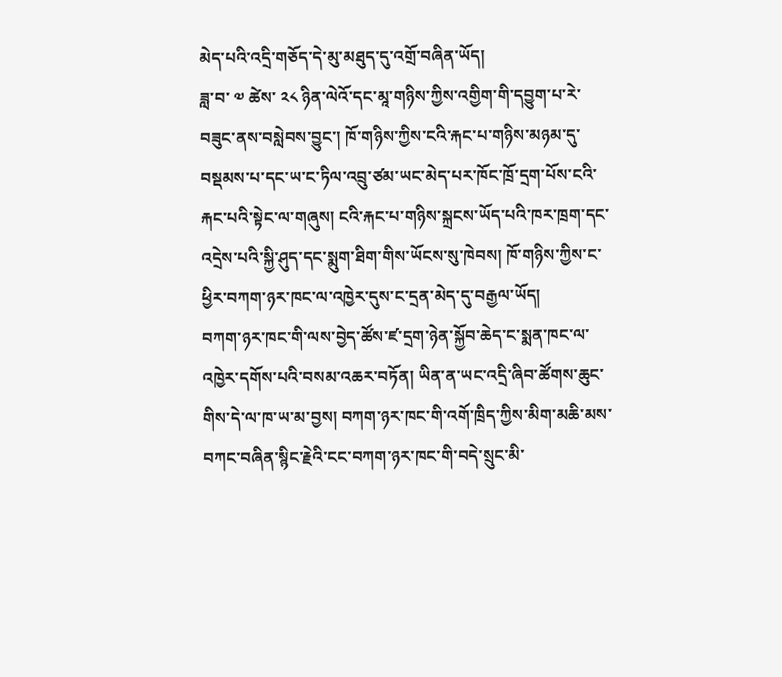མེད་པའི་འདྲི་གཅོད་དེ་མུ་མཐུད་དུ་འགྲོ་བཞིན་ཡོད།
ཟླ་བ་ ༧ ཚེས་ ༢༨ ཉིན་ལེའོ་དང་མཱ་གཉིས་ཀྱིས་འགྱིག་གི་དབྱུག་པ་རེ་བཟུང་ནས་བསླེབས་བྱུང་། ཁོ་གཉིས་ཀྱིས་ངའི་རྐང་པ་གཉིས་མཉམ་དུ་བསྡམས་པ་དང་ཡ་ང་ཏིལ་འབྲུ་ཙམ་ཡང་མེད་པར་ཁོང་ཁྲོ་དྲག་པོས་ངའི་རྐང་པའི་སྟེང་ལ་གཞུས། ངའི་རྐང་པ་གཉིས་སྐྲངས་ཡོད་པའི་ཁར་ཁྲག་དང་འདྲེས་པའི་སྐྱི་ཤུད་དང་སྨུག་ཐིག་གིས་ཡོངས་སུ་ཁེབས། ཁོ་གཉིས་ཀྱིས་ང་ཕྱིར་བཀག་ཉར་ཁང་ལ་འཁྱེར་དུས་ང་དྲན་མེད་དུ་བརྒྱལ་ཡོད།
བཀག་ཉར་ཁང་གི་ལས་བྱེད་ཚོས་ཛ་དྲག་ཉེན་སྐྱོབ་ཆེད་ང་སྨན་ཁང་ལ་འཁྱེར་དགོས་པའི་བསམ་འཆར་བཏོན། ཡིན་ན་ཡང་འདྲི་ཞིབ་ཚོགས་ཆུང་གིས་དེ་ལ་ཁ་ཡ་མ་བྱས། བཀག་ཉར་ཁང་གི་འགོ་ཁྲིད་ཀྱིས་མིག་མཆི་མས་བཀང་བཞིན་སྙིང་རྗེའི་ངང་བཀག་ཉར་ཁང་གི་བདེ་སྲུང་མི་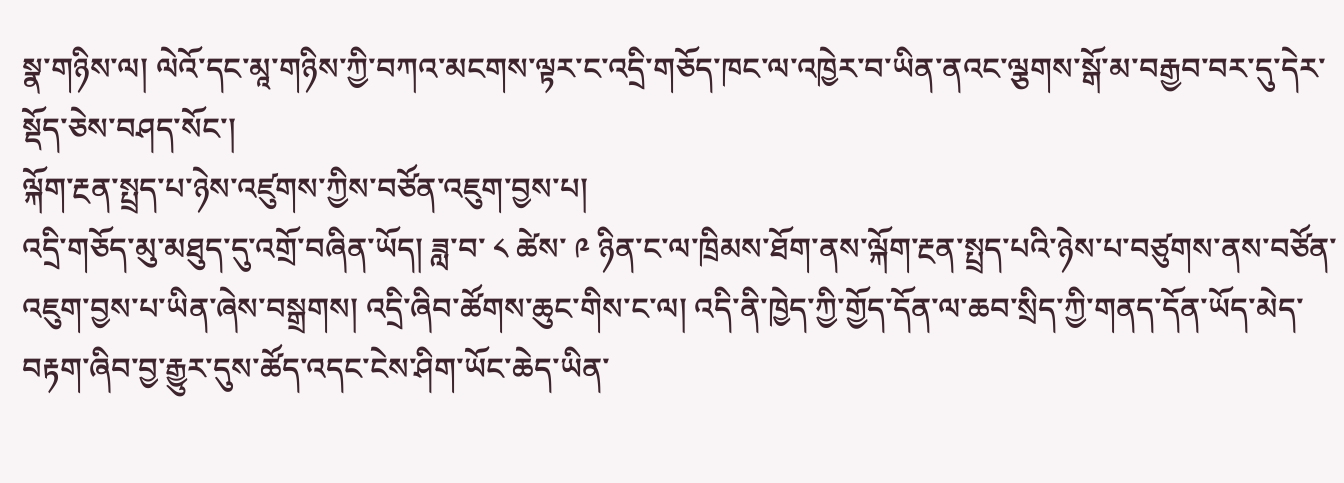སྣ་གཉིས་ལ། ལེའོ་དང་མཱ་གཉིས་ཀྱི་བཀའ་མངགས་ལྟར་ང་འདྲི་གཅོད་ཁང་ལ་འཁྱེར་བ་ཡིན་ནའང་ལྕགས་སྒོ་མ་བརྒྱབ་བར་དུ་དེར་སྡོད་ཅེས་བཤད་སོང་།
ལྐོག་རྔན་སྤྲད་པ་ཉེས་འཛུགས་ཀྱིས་བཙོན་འཇུག་བྱས་པ།
འདྲི་གཅོད་མུ་མཐུད་དུ་འགྲོ་བཞིན་ཡོད། ཟླ་བ་ ༨ ཚེས་ ༩ ཉིན་ང་ལ་ཁྲིམས་ཐོག་ནས་ལྐོག་རྔན་སྤྲད་པའི་ཉེས་པ་བཙུགས་ནས་བཙོན་འཇུག་བྱས་པ་ཡིན་ཞེས་བསྒྲགས། འདྲི་ཞིབ་ཚོགས་ཆུང་གིས་ང་ལ། འདི་ནི་ཁྱེད་ཀྱི་གྱོད་དོན་ལ་ཆབ་སྲིད་ཀྱི་གནད་དོན་ཡོད་མེད་བརྟག་ཞིབ་བྱ་རྒྱུར་དུས་ཚོད་འདང་ངེས་ཤིག་ཡོང་ཆེད་ཡིན་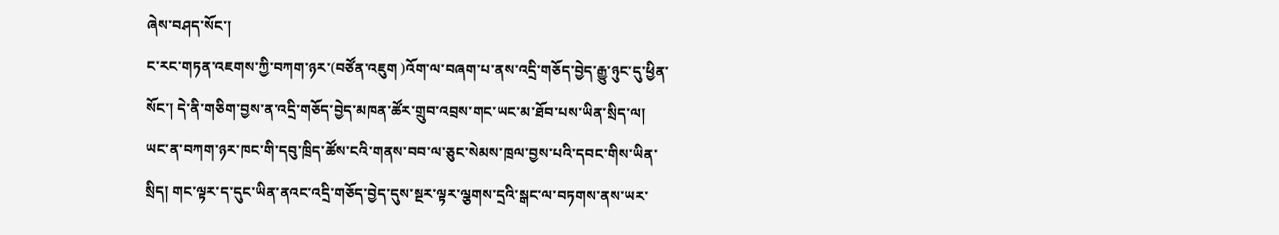ཞེས་བཤད་སོང་།
ང་རང་གཏན་འཇགས་ཀྱི་བཀག་ཉར་(བཙོན་འཇུག )འོག་ལ་བཞག་པ་ནས་འདྲི་གཅོད་བྱེད་རྒྱུ་ཉུང་དུ་ཕྱིན་སོང་། དེ་ནི་གཅིག་བྱས་ན་འདྲི་གཅོད་བྱེད་མཁན་ཚོར་གྲུབ་འབྲས་གང་ཡང་མ་ཐོབ་པས་ཡིན་སྲིད་ལ། ཡང་ན་བཀག་ཉར་ཁང་གི་དབུ་ཁྲིད་ཚོས་ངའི་གནས་བབ་ལ་ཅུང་སེམས་ཁྲལ་བྱས་པའི་དབང་གིས་ཡིན་སྲིད། གང་ལྟར་ད་དུང་ཡིན་ནའང་འདྲི་གཅོད་བྱེད་དུས་སྔར་ལྟར་ལྕགས་དྲའི་སྒང་ལ་བཏགས་ནས་ཡར་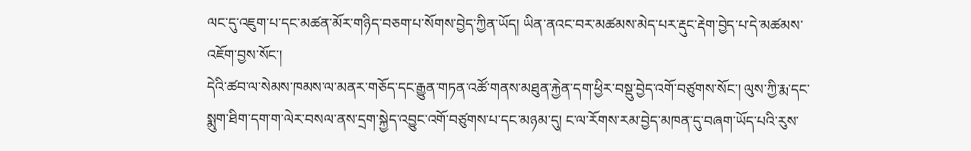ལང་དུ་འཇུག་པ་དང་མཚན་མོར་གཉིད་བཅག་པ་སོགས་བྱེད་ཀྱིན་ཡོད། ཡིན་ནའང་བར་མཚམས་མེད་པར་རྡུང་རྡེག་བྱེད་པ་དེ་མཚམས་འཇོག་བྱས་སོང་།
དེའི་ཚབ་ལ་སེམས་ཁམས་ལ་མནར་གཅོད་དང་རྒྱུན་གཏན་འཚོ་གནས་མཐུན་རྐྱེན་དག་ཕྱིར་བསྡུ་བྱེད་འགོ་བཙུགས་སོང་། ལུས་ཀྱི་རྨ་དང་སྨུག་ཐིག་དག་ག་ལེར་བསལ་ནས་དྲག་སྐྱེད་འབྱུང་འགོ་བཙུགས་པ་དང་མཉམ་དུ། ང་ལ་རོགས་རམ་བྱེད་མཁན་དུ་བཞག་ཡོད་པའི་རུས་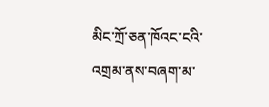མིང་ཀྲོ་ཅན་ཁོའང་ངའི་འགྲམ་ནས་བཞག་མ་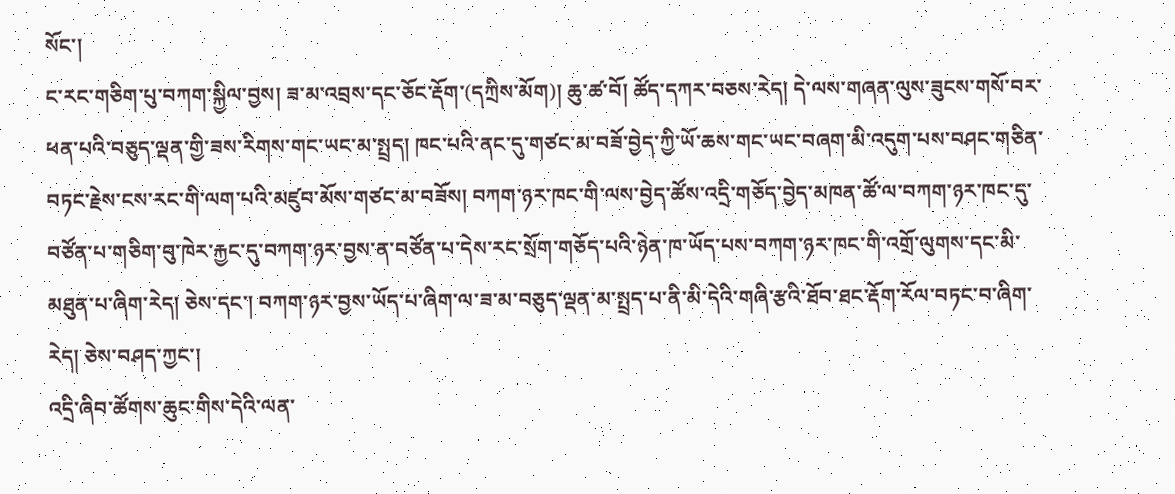སོང་།
ང་རང་གཅིག་པུ་བཀག་སྐྱིལ་བྱས། ཟ་མ་འབྲས་དང་ཅོང་རྡོག་(དཀྲིས་མོག)། ཆུ་ཚ་བོ། ཚོད་དཀར་བཅས་རེད། དེ་ལས་གཞན་ལུས་ཟུངས་གསོ་བར་ཕན་པའི་བཅུད་ལྡན་གྱི་ཟས་རིགས་གང་ཡང་མ་སྤྲད། ཁང་པའི་ནང་དུ་གཙང་མ་བཟོ་བྱེད་ཀྱི་ཡོ་ཆས་གང་ཡང་བཞག་མི་འདུག་པས་བཤང་གཅིན་བཏང་རྗེས་ངས་རང་གི་ལག་པའི་མཛུབ་མོས་གཙང་མ་བཟོས། བཀག་ཉར་ཁང་གི་ལས་བྱེད་ཚོས་འདྲི་གཅོད་བྱེད་མཁན་ཚོ་ལ་བཀག་ཉར་ཁང་དུ་བཙོན་པ་གཅིག་བུ་ཁེར་རྐྱང་དུ་བཀག་ཉར་བྱས་ན་བཙོན་པ་དེས་རང་སྲོག་གཅོད་པའི་ཉེན་ཁ་ཡོད་པས་བཀག་ཉར་ཁང་གི་འགྲོ་ལུགས་དང་མི་མཐུན་པ་ཞིག་རེད། ཅེས་དང་། བཀག་ཉར་བྱས་ཡོད་པ་ཞིག་ལ་ཟ་མ་བཅུད་ལྡན་མ་སྤྲད་པ་ནི་མི་དེའི་གཞི་རྩའི་ཐོབ་ཐང་རྡོག་རོལ་བཏང་བ་ཞིག་རེད། ཅེས་བཤད་ཀྱང་།
འདྲི་ཞིབ་ཚོགས་ཆུང་གིས་དེའི་ལན་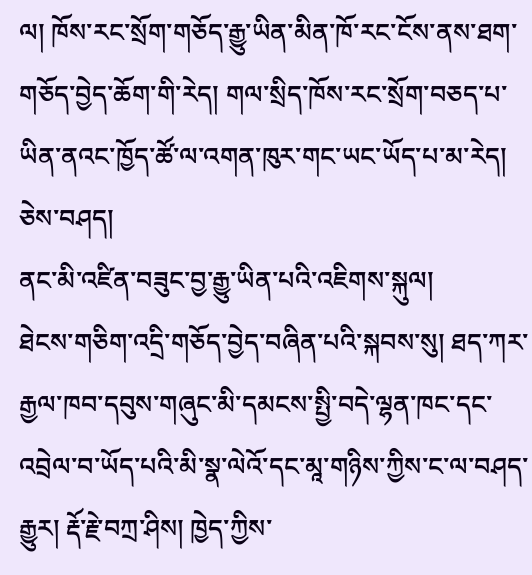ལ། ཁོས་རང་སྲོག་གཅོད་རྒྱུ་ཡིན་མིན་ཁོ་རང་ངོས་ནས་ཐག་གཅོད་བྱེད་ཆོག་གི་རེད། གལ་སྲིད་ཁོས་རང་སྲོག་བཅད་པ་ཡིན་ནའང་ཁྱོད་ཚོ་ལ་འགན་ཁུར་གང་ཡང་ཡོད་པ་མ་རེད། ཅེས་བཤད།
ནང་མི་འཛིན་བཟུང་བྱ་རྒྱུ་ཡིན་པའི་འཇིགས་སྐུལ།
ཐེངས་གཅིག་འདྲི་གཅོད་བྱེད་བཞིན་པའི་སྐབས་སུ། ཐད་ཀར་རྒྱལ་ཁབ་དབུས་གཞུང་མི་དམངས་སྤྱི་བདེ་ལྷན་ཁང་དང་འབྲེལ་བ་ཡོད་པའི་མི་སྣ་ལེའོ་དང་མཱ་གཉིས་ཀྱིས་ང་ལ་བཤད་རྒྱུར། རྡོ་རྗེ་བཀྲ་ཤིས། ཁྱེད་ཀྱིས་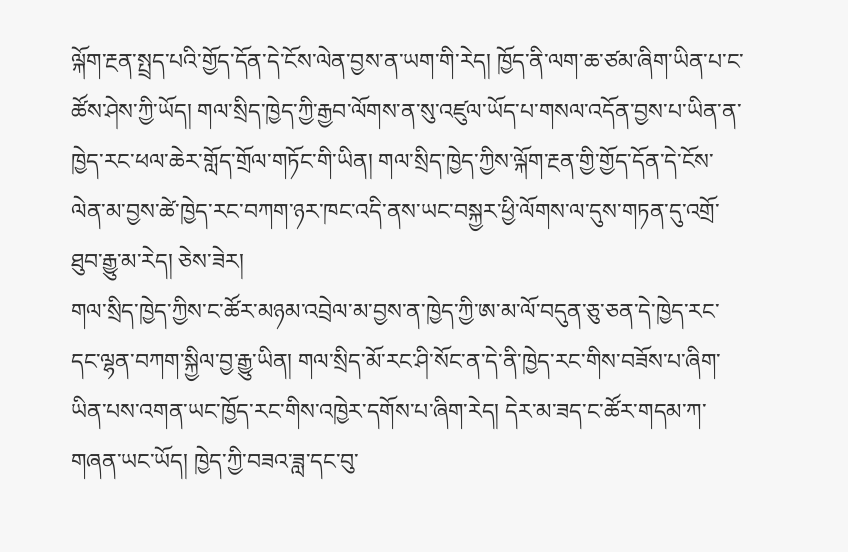ལྐོག་རྔན་སྤྲད་པའི་གྱོད་དོན་དེ་ངོས་ལེན་བྱས་ན་ཡག་གི་རེད། ཁྱོད་ནི་ལག་ཆ་ཙམ་ཞིག་ཡིན་པ་ང་ཚོས་ཤེས་ཀྱི་ཡོད། གལ་སྲིད་ཁྱེད་ཀྱི་རྒྱབ་ལོགས་ན་སུ་འཛུལ་ཡོད་པ་གསལ་འདོན་བྱས་པ་ཡིན་ན་ཁྱེད་རང་ཕལ་ཆེར་གློད་གྲོལ་གཏོང་གི་ཡིན། གལ་སྲིད་ཁྱེད་ཀྱིས་ལྐོག་རྔན་གྱི་གྱོད་དོན་དེ་ངོས་ལེན་མ་བྱས་ཚེ་ཁྱེད་རང་བཀག་ཉར་ཁང་འདི་ནས་ཡང་བསྐྱར་ཕྱི་ལོགས་ལ་དུས་གཏན་དུ་འགྲོ་ཐུབ་རྒྱུ་མ་རེད། ཅེས་ཟེར།
གལ་སྲིད་ཁྱེད་ཀྱིས་ང་ཚོར་མཉམ་འབྲེལ་མ་བྱས་ན་ཁྱེད་ཀྱི་ཨ་མ་ལོ་བདུན་ཅུ་ཅན་དེ་ཁྱེད་རང་དང་ལྷན་བཀག་སྐྱིལ་བྱ་རྒྱུ་ཡིན། གལ་སྲིད་མོ་རང་ཤི་སོང་ན་དེ་ནི་ཁྱེད་རང་གིས་བཟོས་པ་ཞིག་ཡིན་པས་འགན་ཡང་ཁྱོད་རང་གིས་འཁྱེར་དགོས་པ་ཞིག་རེད། དེར་མ་ཟད་ང་ཚོར་གདམ་ཀ་གཞན་ཡང་ཡོད། ཁྱེད་ཀྱི་བཟའ་ཟླ་དང་བུ་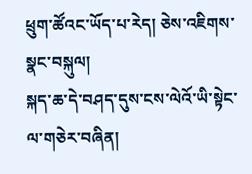ཕྲུག་ཚོའང་ཡོད་པ་རེད། ཅེས་འཇིགས་སྣང་བསྐུལ།
སྐད་ཆ་དེ་བཤད་དུས་ངས་ལེའོ་ཡི་སྟེང་ལ་གཅེར་བཞིན།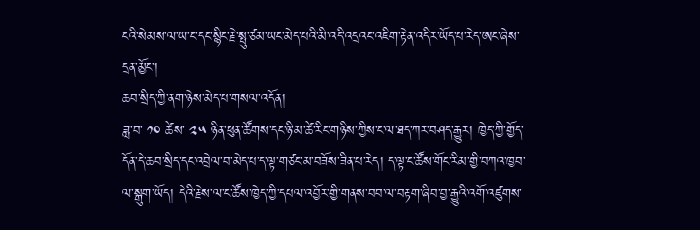ངའི་སེམས་ལ་ཡ་ང་དང་སྙིང་རྗེ་སྤུ་ཙམ་ཡང་མེད་པའི་མི་འདི་འདྲའང་འཇིག་རྟེན་འདིར་ཡོད་པ་རེད་ཨང་ཞེས་དྲན་མྱོང་།
ཆབ་སྲིད་ཀྱི་ནག་ཉེས་མེད་པ་གསལ་འདོན།
ཟླ་བ་ ༡༠ ཚེས་ ༢༥ ཉིན་ཕུན་ཚོགས་དང་ཉི་མ་ཚེ་རིང་གཉིས་ཀྱིས་ང་ལ་ཐད་ཀར་བཤད་རྒྱུར། ཁྱེད་ཀྱི་གྱོད་དོན་དེ་ཆབ་སྲིད་དང་འབྲེལ་བ་མེད་པ་ད་ལྟ་གཙང་མ་བཟོས་ཟིན་པ་རེད། ད་ལྟ་ང་ཚོས་གོང་རིམ་གྱི་བཀའ་ཁྱབ་ལ་སྒུག་ཡོད། དེའི་རྗེས་ལ་ང་ཚོས་ཁྱེད་ཀྱི་དཔལ་འབྱོར་གྱི་གནས་བབ་ལ་བརྟག་ཞིབ་བྱ་རྒྱུའི་འགོ་འཛུགས་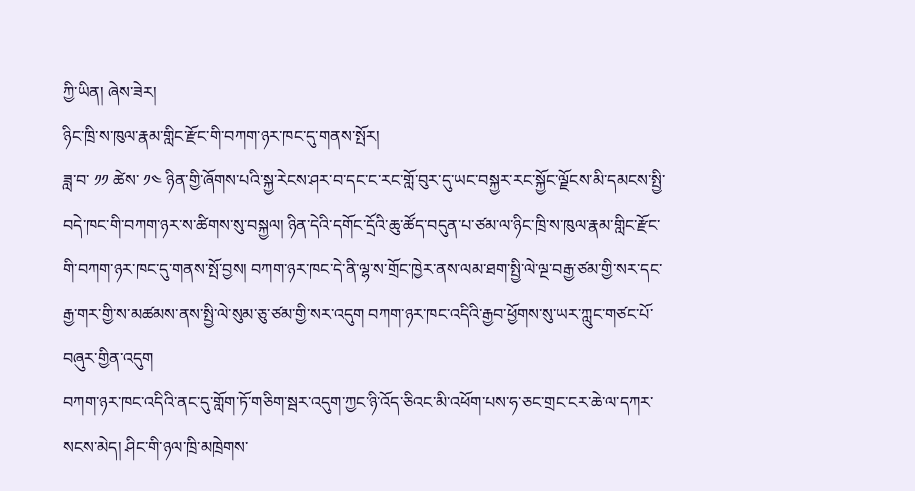ཀྱི་ཡིན། ཞེས་ཟེར།
ཉིང་ཁྲི་ས་ཁུལ་རྣམ་གླིང་རྫོང་གི་བཀག་ཉར་ཁང་དུ་གནས་སྤོར།
ཟླ་བ་ ༡༡ ཚེས་ ༡༤ ཉིན་གྱི་ཞོགས་པའི་སྐྱ་རེངས་ཤར་བ་དང་ང་རང་གློ་བུར་དུ་ཡང་བསྐྱར་རང་སྐྱོང་ལྗོངས་མི་དམངས་སྤྱི་བདེ་ཁང་གི་བཀག་ཉར་ས་ཚིགས་སུ་བསྐྱལ། ཉིན་དེའི་དགོང་དྲོའི་ཆུ་ཚོད་བདུན་པ་ཙམ་ལ་ཉིང་ཁྲི་ས་ཁུལ་རྣམ་གླིང་རྫོང་གི་བཀག་ཉར་ཁང་དུ་གནས་སྤོ་བྱས། བཀག་ཉར་ཁང་དེ་ནི་ལྷ་ས་གྲོང་ཁྱེར་ནས་ལམ་ཐག་སྤྱི་ལེ་ལྔ་བརྒྱ་ཙམ་གྱི་སར་དང་རྒྱ་གར་གྱི་ས་མཚམས་ནས་སྤྱི་ལེ་སུམ་ཅུ་ཙམ་གྱི་སར་འདུག བཀག་ཉར་ཁང་འདིའི་རྒྱབ་ཕྱོགས་སུ་ཡར་ཀླུང་གཙང་པོ་བཞུར་གྱིན་འདུག
བཀག་ཉར་ཁང་འདིའི་ནང་དུ་གློག་ཏོ་གཅིག་སྦར་འདུག་ཀྱང་ཉི་འོད་ཅིའང་མི་འཕོག་པས་ཧ་ཅང་གྲང་ངར་ཆེ་ལ་དཀར་སངས་མེད། ཤིང་གི་ཉལ་ཁྲི་མཁྲེགས་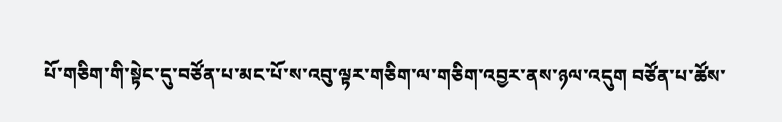པོ་གཅིག་གི་སྟེང་དུ་བཙོན་པ་མང་པོ་ས་འབུ་ལྟར་གཅིག་ལ་གཅིག་འབྱར་ནས་ཉལ་འདུག བཙོན་པ་ཚོས་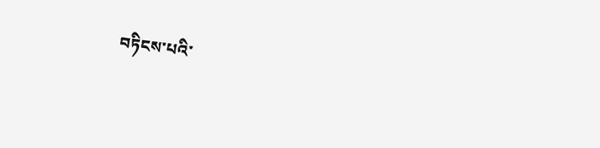བཏིངས་པའི་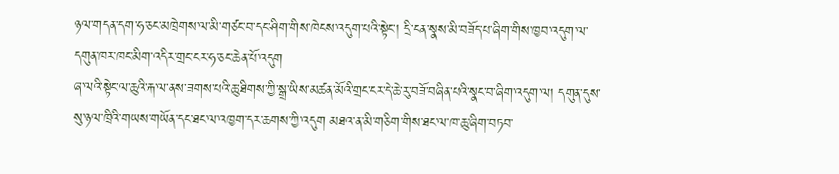ཉལ་གདན་དག་ཧ་ཅང་མཁྲེགས་ལ་མི་གཙང་བ་དང་ཤིག་གིས་ཁེངས་འདུག་པའི་སྟེང་། དྲི་ངན་སྣས་མི་བཟོད་པ་ཞིག་གིས་ཁྱབ་འདུག་ལ་དགུན་ཁར་ཁང་མིག་འདིར་གྲང་ངར་ཧ་ཅང་ཆེན་པོ་འདུག
ཞ་ལའི་སྟེང་ལ་ཆུའི་རྐ་ལ་ནས་ཟགས་པའི་ཆུ་ཐིགས་ཀྱི་སྒྲ་ཡིས་མཚན་མོའི་གྲང་ངར་དེ་ཆེ་རུ་བཟོ་བཞིན་པའི་སྣང་བ་ཞིག་འདུག་ལ། དགུན་དུས་སུ་ཉལ་ཁྲིའི་གཡས་གཡོན་དང་ཐང་ལ་འཁྱག་དར་ཆགས་ཀྱི་འདུག མཐའ་ན་མི་གཅིག་གིས་ཐང་ལ་ཁ་ཆུ་ཞིག་བཏབ་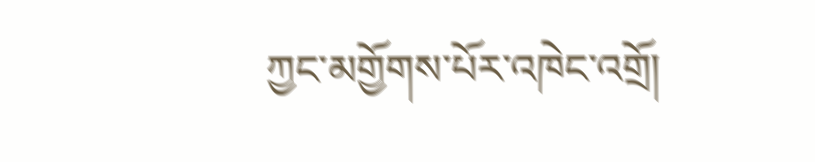ཀྱང་མགྱོགས་པོར་འཁེང་འགྲོ།